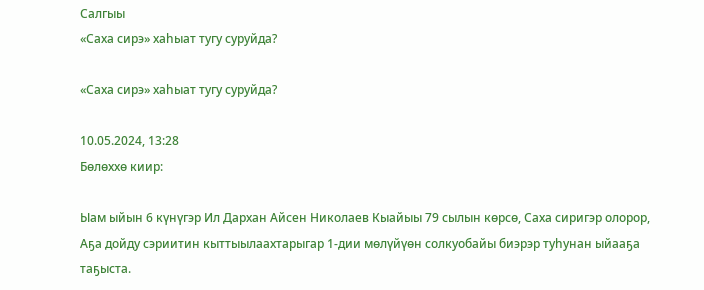Салгыы
«Саха сирэ» хаһыат тугу суруйда?

«Саха сирэ» хаһыат тугу суруйда?

10.05.2024, 13:28
Бөлөххө киир:

Ыам ыйын 6 күнүгэр Ил Дархан Айсен Николаев Кыайыы 79 сылын көрсө, Саха сиригэр олорор, Аҕа дойду сэриитин кыттыылаахтарыгар 1-дии мөлүйүөн солкуобайы биэрэр туһунан ыйааҕа таҕыста.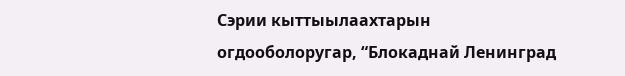Сэрии кыттыылаахтарын огдооболоругар, “Блокаднай Ленинград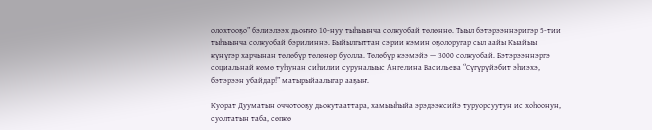олохтооҕо” бэлиэлээх дьоҥҥо 10-нуу тыһыынча солкуобай төлөннө. Тыыл бэтэрээннэригэр 5-тии тыһыынча солкуобай бэрилиннэ. Быйылгыттан сэрии кэмин оҕолоругар сыл аайы Кыайыы күнүгэр харчынан төлөбүр төлөнөр буолла. Төлөбүр кээмэйэ — 3000 солкуобай. Бэтэрээннэргэ социальнай көмө туһунан сиһилии суруналыыс Ангелина Васильева “Сүгүрүйэбит эһиэхэ, бэтэрээн убайдар!” матырыйаалыгар ааҕыҥ.

Куорат Дууматын оччотооҕу дьокутааттара, хамыыһыйа эрэдээксийэ туруорсуутун ис хоһоонун, суолтатын таба, сөпкө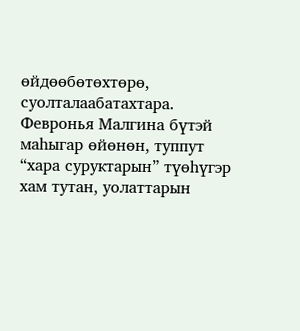өйдөөбөтөхтөрө, суолталаабатахтара. Февронья Малгина бүтэй маһыгар өйөнөн, туппут “хара суруктарын” түөһүгэр хам тутан, уолаттарын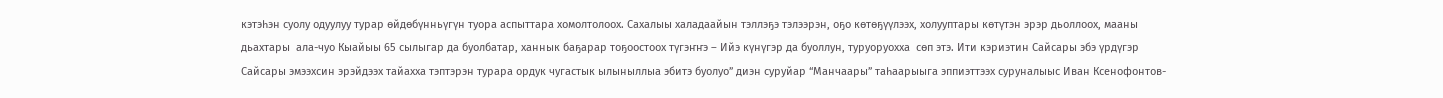кэтэһэн суолу одуулуу турар өйдөбүнньүгүн туора аспыттара хомолтолоох. Сахалыы халадаайын тэллэҕэ тэлээрэн, оҕо көтөҕүүлээх, холууптары көтүтэн эрэр дьоллоох, мааны дьахтары  ала-чуо Кыайыы 65 сылыгар да буолбатар, ханнык баҕарар тоҕоостоох түгэҥҥэ – Ийэ күнүгэр да буоллун, туруоруохха  сөп этэ. Ити кэриэтин Сайсары эбэ үрдүгэр Сайсары эмээхсин эрэйдээх тайахха тэптэрэн турара ордук чугастык ылыныллыа эбитэ буолуо” диэн суруйар “Манчаары” таһаарыыга эппиэттээх суруналыыс Иван Ксенофонтов-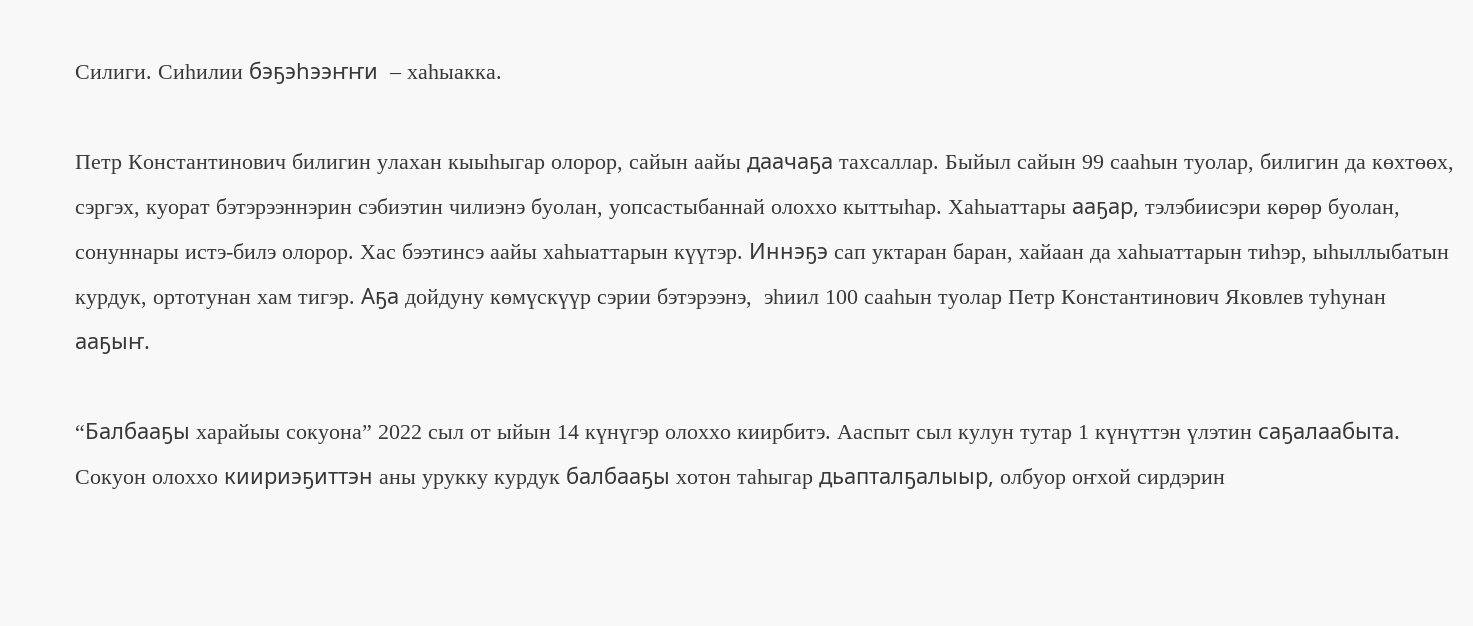Силиги. Сиһилии бэҕэһээҥҥи  – хаһыакка.

Петр Константинович билигин улахан кыыһыгар олорор, сайын аайы даачаҕа тахсаллар. Быйыл сайын 99 сааһын туолар, билигин да көхтөөх, сэргэх, куорат бэтэрээннэрин сэбиэтин чилиэнэ буолан, уопсастыбаннай олоххо кыттыһар. Хаһыаттары ааҕар, тэлэбиисэри көрөр буолан, сонуннары истэ-билэ олорор. Хас бээтинсэ аайы хаһыаттарын күүтэр. Иннэҕэ сап уктаран баран, хайаан да хаһыаттарын тиһэр, ыһыллыбатын курдук, ортотунан хам тигэр. Аҕа дойдуну көмүскүүр сэрии бэтэрээнэ,  эһиил 100 сааһын туолар Петр Константинович Яковлев туһунан  ааҕыҥ.

“Балбааҕы харайыы сокуона” 2022 cыл от ыйын 14 күнүгэр олоххо киирбитэ. Ааспыт сыл кулун тутар 1 күнүттэн үлэтин саҕалаабыта. Сокуон олоххо киириэҕиттэн аны урукку курдук балбааҕы хотон таһыгар дьапталҕалыыр, олбуор оҥхой сирдэрин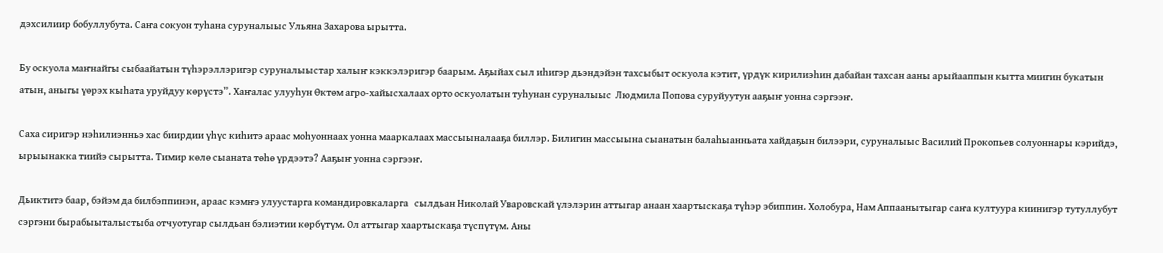дэхсилиир бобуллубута. Саҥа сокуон туһана суруналыыс Ульяна Захарова ырытта.

Бу оскуола маҥнайгы сыбаайатын түһэрэллэригэр суруналыыстар халыҥ кэккэлэригэр баарым. Аҕыйах сыл иһигэр дьэндэйэн тахсыбыт оскуола кэтит, үрдүк кирилиэһин дабайан тахсан ааны арыйааппын кытта миигин букатын атын, аныгы үөрэх кыһата уруйдуу көрүстэ”. Хаҥалас улууһун Өктөм агро-хайысхалаах орто оскуолатын туһунан суруналыыс  Людмила Попова суруйуутун ааҕыҥ уонна сэргээҥ.

Саха сиригэр нэһилиэнньэ хас биирдии үһүс киһитэ араас моһуоннаах уонна мааркалаах массыыналааҕа биллэр. Билигин массыына сыанатын балаһыанньата хайдаҕын билээри, суруналыыс Василий Прокопьев солуоннары кэрийдэ, ырыынакка тиийэ сырытта. Тимир көлө сыаната төһө үрдээтэ? Ааҕыҥ уонна сэргээҥ.

Дьиктитэ баар, бэйэм да билбэппинэн, араас кэмҥэ улуустарга командировкаларга   сылдьан Николай Уваровскай үлэлэрин аттыгар анаан хаартыскаҕа түһэр эбиппин. Холобура, Нам Аппаанытыгар саҥа култуура киинигэр тутуллубут сэргэни бырабыыталыстыба отчуотугар сылдьан бэлиэтии көрбүтүм. Ол аттыгар хаартыскаҕа түспүтүм. Аны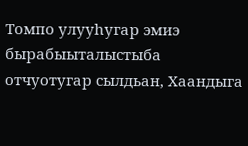Томпо улууһугар эмиэ бырабыыталыстыба отчуотугар сылдьан, Хаандыга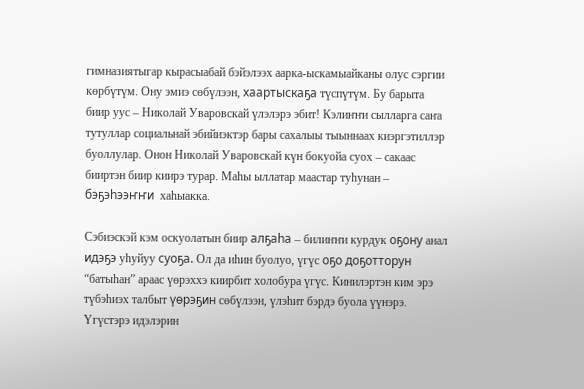гимназиятыгар кырасыабай бэйэлээх аарка-ыскамыайканы олус сэргии көрбүтүм. Ону эмиэ сөбүлээн, хаартыскаҕа түспүтүм. Бу барыта биир уус – Николай Уваровскай үлэлэрэ эбит! Кэлиҥҥи сылларга саҥа тутуллар социальнай эбийиэктэр бары сахалыы тыыннаах киэргэтиллэр буоллулар. Онон Николай Уваровскай күн бокуойа суох – сакаас бииртэн биир киирэ турар. Маһы ыллатар маастар туһунан – бэҕэһээҥҥи  хаһыакка.

Сэбиэскэй кэм оскуолатын биир алҕаһа – билиҥҥи курдук оҕону анал идэҕэ уһуйуу суоҕа. Ол да иһин буолуо, үгүс оҕо доҕотторун “батыһан” араас үөрэххэ киирбит холобура үгүс. Кинилэртэн ким эрэ түбэһиэх талбыт үөрэҕин сөбүлээн, үлэһит бэрдэ буола үүнэрэ. Үгүстэрэ идэлэрин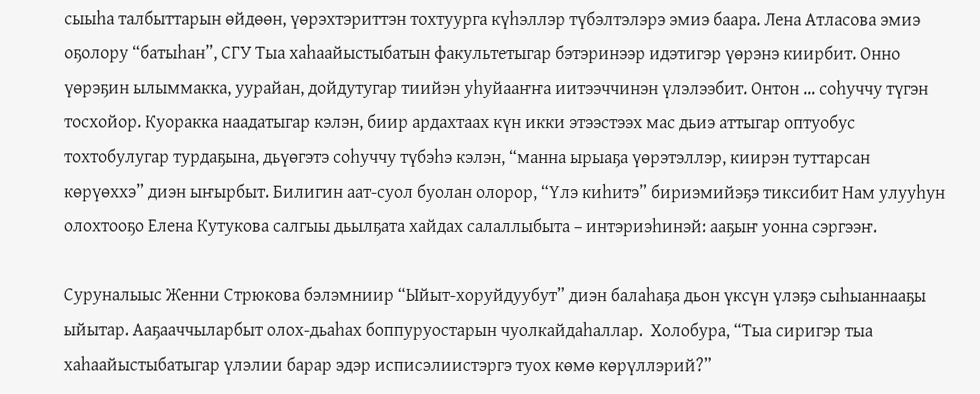сыыһа талбыттарын өйдөөн, үөрэхтэриттэн тохтуурга күһэллэр түбэлтэлэрэ эмиэ баара. Лена Атласова эмиэ оҕолору “батыһан”, СГУ Тыа хаһаайыстыбатын факультетыгар бэтэринээр идэтигэр үөрэнэ киирбит. Онно үөрэҕин ылыммакка, уурайан, дойдутугар тиийэн уһуйааҥҥа иитээччинэн үлэлээбит. Онтон … соһуччу түгэн тосхойор. Куоракка наадатыгар кэлэн, биир ардахтаах күн икки этээстээх мас дьиэ аттыгар оптуобус тохтобулугар турдаҕына, дьүөгэтэ соһуччу түбэһэ кэлэн, “манна ырыаҕа үөрэтэллэр, киирэн туттарсан көрүөххэ” диэн ыҥырбыт. Билигин аат-суол буолан олорор, “Үлэ киһитэ” бириэмийэҕэ тиксибит Нам улууһун олохтооҕо Елена Кутукова салгыы дьылҕата хайдах салаллыбыта – интэриэһинэй: ааҕыҥ уонна сэргээҥ.

Суруналыыс Женни Стрюкова бэлэмниир “Ыйыт-хоруйдуубут” диэн балаһаҕа дьон үксүн үлэҕэ сыһыаннааҕы ыйытар. Ааҕааччыларбыт олох-дьаһах боппуруостарын чуолкайдаһаллар.  Холобура, “Тыа сиригэр тыа хаһаайыстыбатыгар үлэлии барар эдэр исписэлиистэргэ туох көмө көрүллэрий?”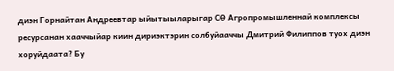диэн Горнайтан Андреевтар ыйытыыларыгар СӨ Агропромышленнай комплексы ресурсанан хааччыйар киин дириэктэрин солбуйааччы Дмитрий Филиппов туох диэн хоруйдаата? Бу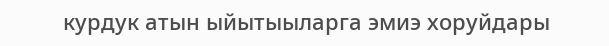курдук атын ыйытыыларга эмиэ хоруйдары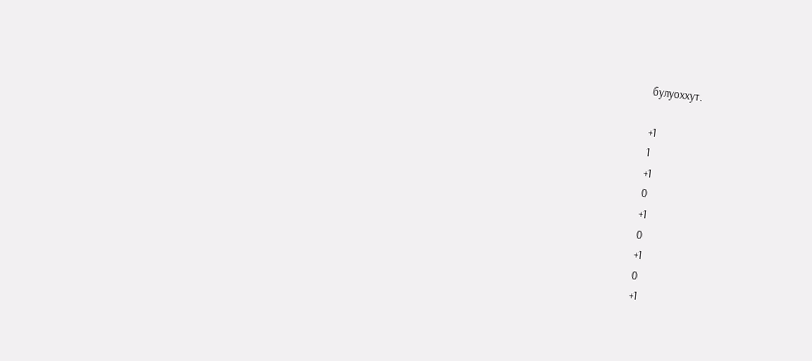булуоххут.

+1
1
+1
0
+1
0
+1
0
+1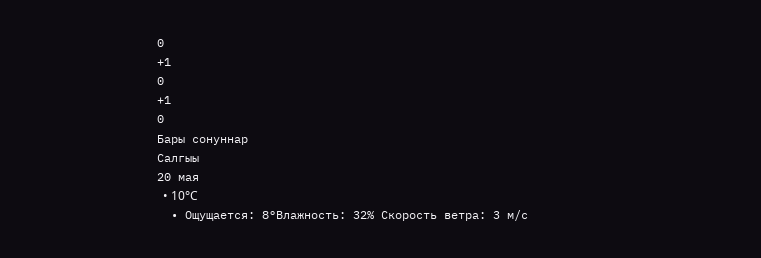0
+1
0
+1
0
Бары сонуннар
Салгыы
20 мая
  • 10°C
  • Ощущается: 8°Влажность: 32% Скорость ветра: 3 м/с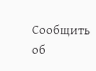Сообщить об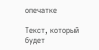опечатке

Текст, который будет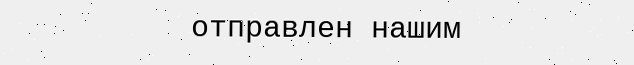отправлен нашим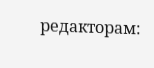редакторам: